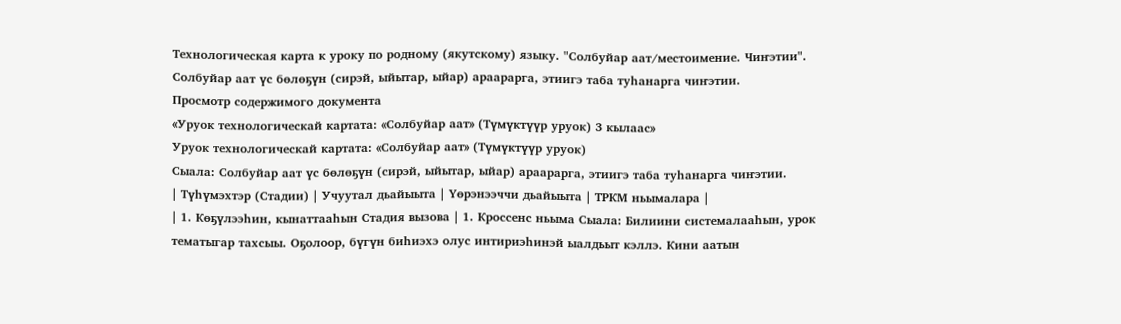Технологическая карта к уроку по родному (якутскому) языку. "Солбуйар аат/местоимение. Чиҥэтии".
Солбуйар аат үс бөлөҕүн (сирэй, ыйытар, ыйар) араарарга, этиигэ таба туһанарга чиҥэтии.
Просмотр содержимого документа
«Уруок технологическай картата: «Солбуйар аат» (Түмүктүүр уруок) 3 кылаас»
Уруок технологическай картата: «Солбуйар аат» (Түмүктүүр уруок)
Сыала: Солбуйар аат үс бөлөҕүн (сирэй, ыйытар, ыйар) араарарга, этиигэ таба туһанарга чиҥэтии.
| Түһүмэхтэр (Стадии) | Учуутал дьайыыта | Үөрэнээччи дьайыыта | ТРКМ ньымалара |
| 1. Көҕүлээһин, кынаттааһын Стадия вызова | 1. Кроссенс ньыма Сыала: Билиини системалааһын, урок тематыгар тахсыы. Оҕолоор, бүгүн биһиэхэ олус интириэһинэй ыалдьыт кэллэ. Кини аатын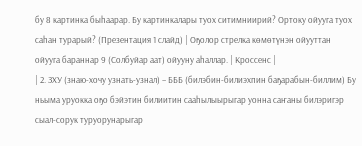бу 8 картинка быһаарар. Бу картинкалары туох ситимниирий? Ортоку ойууга туох саһан турарый? (Презентация 1 слайд) | Оҕолор стрелка көмөтүнэн ойууттан ойууга бараннар 9 (Солбуйар аат) ойууну аһаллар. | Кроссенс |
| 2. ЗХУ (знаю-хочу узнать-узнал) – БББ (билэбин-билиэхпин баҕарабын-биллим) Бу ньыма уруокка оҕо бэйэтин билиитин сааһылыырыгар уонна саҥаны билэригэр сыал-сорук туруорунарыгар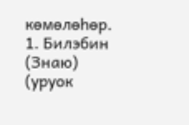көмөлөһөр. 1. Билэбин (Знаю) (уруок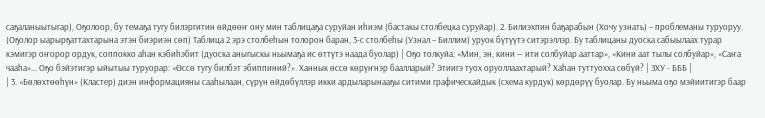саҕаланыытыгар), Оҕолоор, бу темаҕа тугу билэргитин өйдөөҥ ону мин таблицаҕа суруйан иһиэм (бастакы столбецка суруйар). 2. Билиэхпин баҕарабын (Хочу узнать) – проблеманы туруоруу. (Оҕолор ыарырҕаттахтарына этэн биэриэн сөп) Таблица 2 эрэ столбеһын толорон баран, 3-с столбеһы (Узнал – Биллим) уруок бүтүүтэ ситэрэллэр. Бу таблицаны дуоска сабыылаах турар кэмигэр оҥорор ордук, соппокко аһан кэбиһэбит (дуоска аныгыскы ньымаҕа ис өттүтэ наада буолар) | Оҕо толкуйа: «Мин, эн, кини — ити солбуйар ааттар», «Кини аат тылы солбуйар», «Саҥа чааһа»... Оҕо бэйэтигэр ыйытыы туруорар: «Өссө тугу билбэт эбиппиний?». Ханнык өссө көрүҥнэр баалларый? Этиигэ туох оруоллаахтарый? Хаһан туттуохха сөбүй? | ЗХУ - БББ |
| 3. «Бөлөхтөөһүн» (Кластер) диэн информацияны сааһылаан, сүрүн өйдөбүллэр икки ардыларынааҕы ситими графическайдык (схема курдук) көрдөрүү буолар. Бу ньыма оҕо мэйиитигэр баар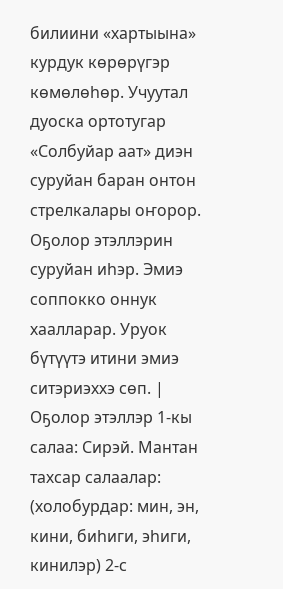билиини «хартыына» курдук көрөрүгэр көмөлөһөр. Учуутал дуоска ортотугар «Солбуйар аат» диэн суруйан баран онтон стрелкалары оҥорор. Оҕолор этэллэрин суруйан иһэр. Эмиэ соппокко оннук хаалларар. Уруок бүтүүтэ итини эмиэ ситэриэххэ сөп. | Оҕолор этэллэр 1-кы салаа: Сирэй. Мантан тахсар салаалар: (холобурдар: мин, эн, кини, биһиги, эһиги, кинилэр) 2-с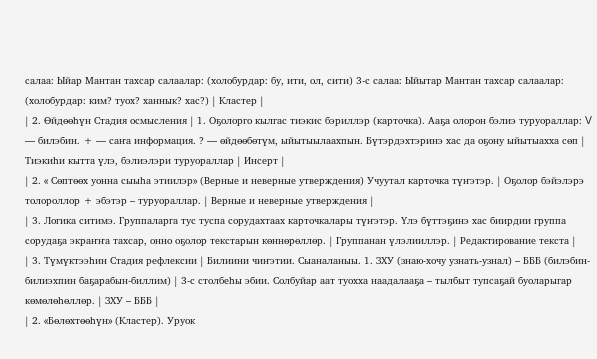салаа: Ыйар Мантан тахсар салаалар: (холобурдар: бу, ити, ол, сити) 3-с салаа: Ыйытар Мантан тахсар салаалар: (холобурдар: ким? туох? ханнык? хас?) | Кластер |
| 2. Өйдөөһүн Стадия осмысления | 1. Оҕолорго кылгас тиэкис бэриллэр (карточка). Ааҕа олорон бэлиэ туруораллар: V — билэбин. + — саҥа информация. ? — өйдөөбөтүм, ыйытыылаахпын. Бүтэрдэхтэринэ хас да оҕону ыйытыахха сөп | Тиэкиһи кытта үлэ, бэлиэлэри туруораллар | Инсерт |
| 2. « Сөптөөх уонна сыыһа этиилэр» (Верные и неверные утверждения) Учуутал карточка түҥэтэр. | Оҕолор бэйэлэрэ толороллор + эбэтэр – туруораллар. | Верные и неверные утверждения |
| 3. Логика ситимэ. Группаларга тус туспа сорудахтаах карточкалары түҥэтэр. Үлэ бүттэҕинэ хас биирдии группа сорудаҕа экраҥҥа тахсар, онно оҕолор текстарын көннөрөллөр. | Группанан үлэлииллэр. | Редактирование текста |
| 3. Түмүктээһин Стадия рефлексии | Билиини чиҥэтии. Сыаналаныы. 1. ЗХУ (знаю-хочу узнать-узнал) – БББ (билэбин-билиэхпин баҕарабын-биллим) | 3-с столбеһы эбии. Солбуйар аат туохха наадалааҕа – тылбыт тупсаҕай буоларыгар көмөлөһөллөр. | ЗХУ – БББ |
| 2. «Бөлөхтөөһүн» (Кластер). Уруок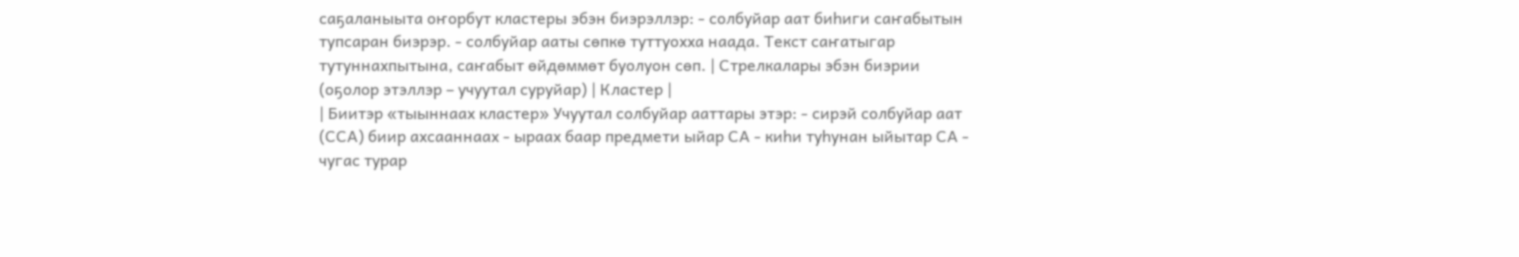саҕаланыыта оҥорбут кластеры эбэн биэрэллэр: - солбуйар аат биһиги саҥабытын тупсаран биэрэр. - солбуйар ааты сөпкө туттуохха наада. Текст саҥатыгар тутуннахпытына, саҥабыт өйдөммөт буолуон сөп. | Стрелкалары эбэн биэрии (оҕолор этэллэр – учуутал суруйар) | Кластер |
| Биитэр «тыыннаах кластер» Учуутал солбуйар ааттары этэр: - сирэй солбуйар аат (ССА) биир ахсааннаах - ыраах баар предмети ыйар СА - киһи туһунан ыйытар СА - чугас турар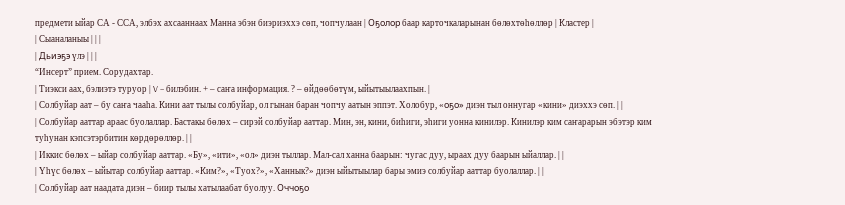предмети ыйар СА - ССА, элбэх ахсааннаах Манна эбэн биэриэххэ сөп, чопчулаан | Оҕолор баар карточкаларынан бөлөхтөһөллөр | Кластер |
| Сыаналаныы | | |
| Дьиэҕэ үлэ | | |
“Инсерт” прием. Сорудахтар.
| Тиэкси аах, бэлиэтэ туруор | V – билэбин. + – саҥа информация. ? – өйдөөбөтүм, ыйытыылаахпын. |
| Солбуйар аат – бу саҥа чааһа. Кини аат тылы солбуйар, ол гынан баран чопчу аатын эппэт. Холобур, «оҕо» диэн тыл оннугар «кини» диэххэ сөп. | |
| Солбуйар ааттар араас буолаллар. Бастакы бөлөх – сирэй солбуйар ааттар. Мин, эн, кини, биһиги, эһиги уонна кинилэр. Кинилэр ким саҥарарын эбэтэр ким туһунан кэпсэтэрбитин көрдөрөллөр. | |
| Иккис бөлөх – ыйар солбуйар ааттар. «Бу», «ити», «ол» диэн тыллар. Мал-сал ханна баарын: чугас дуу, ыраах дуу баарын ыйаллар. | |
| Үһүс бөлөх – ыйытар солбуйар ааттар. «Ким?», «Туох?», «Ханнык?» диэн ыйытыылар бары эмиэ солбуйар ааттар буолаллар. | |
| Солбуйар аат наадата диэн – биир тылы хатылаабат буолуу. Оччоҕо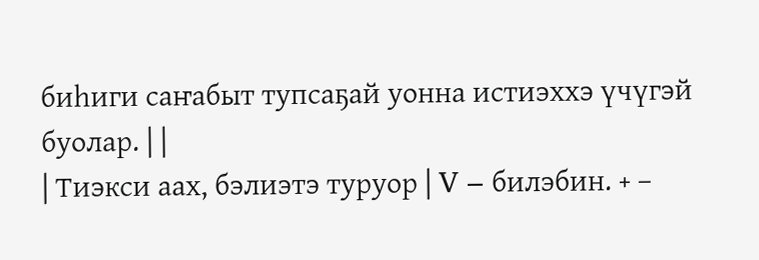биһиги саҥабыт тупсаҕай уонна истиэххэ үчүгэй буолар. | |
| Тиэкси аах, бэлиэтэ туруор | V – билэбин. + –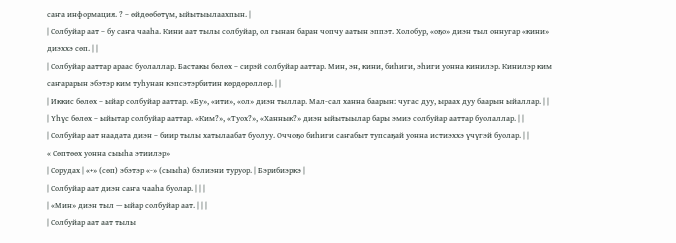саҥа информация. ? – өйдөөбөтүм, ыйытыылаахпын. |
| Солбуйар аат – бу саҥа чааһа. Кини аат тылы солбуйар, ол гынан баран чопчу аатын эппэт. Холобур, «оҕо» диэн тыл оннугар «кини» диэххэ сөп. | |
| Солбуйар ааттар араас буолаллар. Бастакы бөлөх – сирэй солбуйар ааттар. Мин, эн, кини, биһиги, эһиги уонна кинилэр. Кинилэр ким саҥарарын эбэтэр ким туһунан кэпсэтэрбитин көрдөрөллөр. | |
| Иккис бөлөх – ыйар солбуйар ааттар. «Бу», «ити», «ол» диэн тыллар. Мал-сал ханна баарын: чугас дуу, ыраах дуу баарын ыйаллар. | |
| Үһүс бөлөх – ыйытар солбуйар ааттар. «Ким?», «Туох?», «Ханнык?» диэн ыйытыылар бары эмиэ солбуйар ааттар буолаллар. | |
| Солбуйар аат наадата диэн – биир тылы хатылаабат буолуу. Оччоҕо биһиги саҥабыт тупсаҕай уонна истиэххэ үчүгэй буолар. | |
« Сөптөөх уонна сыыһа этиилэр»
| Сорудах | «+» (сөп) эбэтэр «-» (сыыһа) бэлиэни туруор. | Бэрибиэркэ |
| Солбуйар аат диэн саҥа чааһа буолар. | | |
| «Мин» диэн тыл — ыйар солбуйар аат. | | |
| Солбуйар аат аат тылы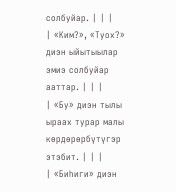солбуйар. | | |
| «Ким?», «Туох?» диэн ыйытыылар эмиэ солбуйар ааттар. | | |
| «Бу» диэн тылы ыраах турар малы көрдөрөрбүтүгэр этэбит. | | |
| «Биһиги» диэн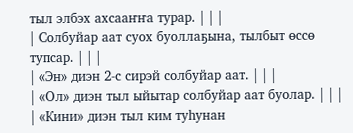тыл элбэх ахсааҥҥа турар. | | |
| Солбуйар аат суох буоллаҕына, тылбыт өссө тупсар. | | |
| «Эн» диэн 2-с сирэй солбуйар аат. | | |
| «Ол» диэн тыл ыйытар солбуйар аат буолар. | | |
| «Кини» диэн тыл ким туһунан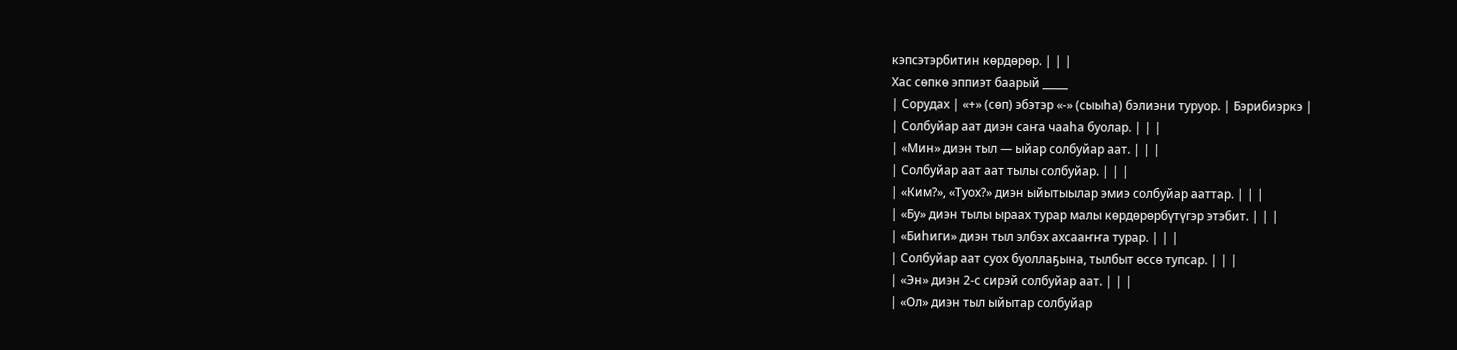кэпсэтэрбитин көрдөрөр. | | |
Хас сөпкө эппиэт баарый _____
| Сорудах | «+» (сөп) эбэтэр «-» (сыыһа) бэлиэни туруор. | Бэрибиэркэ |
| Солбуйар аат диэн саҥа чааһа буолар. | | |
| «Мин» диэн тыл — ыйар солбуйар аат. | | |
| Солбуйар аат аат тылы солбуйар. | | |
| «Ким?», «Туох?» диэн ыйытыылар эмиэ солбуйар ааттар. | | |
| «Бу» диэн тылы ыраах турар малы көрдөрөрбүтүгэр этэбит. | | |
| «Биһиги» диэн тыл элбэх ахсааҥҥа турар. | | |
| Солбуйар аат суох буоллаҕына, тылбыт өссө тупсар. | | |
| «Эн» диэн 2-с сирэй солбуйар аат. | | |
| «Ол» диэн тыл ыйытар солбуйар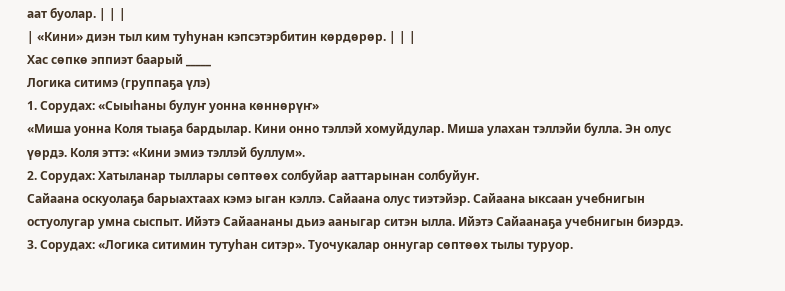аат буолар. | | |
| «Кини» диэн тыл ким туһунан кэпсэтэрбитин көрдөрөр. | | |
Хас сөпкө эппиэт баарый _____
Логика ситимэ (группаҕа үлэ)
1. Сорудах: «Сыыһаны булуҥ уонна көннөрүҥ»
«Миша уонна Коля тыаҕа бардылар. Кини онно тэллэй хомуйдулар. Миша улахан тэллэйи булла. Эн олус үөрдэ. Коля эттэ: «Кини эмиэ тэллэй буллум».
2. Сорудах: Хатыланар тыллары сөптөөх солбуйар ааттарынан солбуйуҥ.
Сайаана оскуолаҕа барыахтаах кэмэ ыган кэллэ. Сайаана олус тиэтэйэр. Сайаана ыксаан учебнигын остуолугар умна сыспыт. Ийэтэ Сайаананы дьиэ ааныгар ситэн ылла. Ийэтэ Сайаанаҕа учебнигын биэрдэ.
3. Сорудах: «Логика ситимин тутуһан ситэр». Туочукалар оннугар сөптөөх тылы туруор.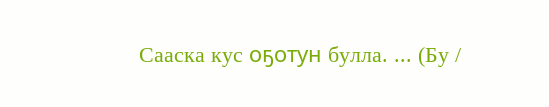Сааска кус оҕотун булла. ... (Бу /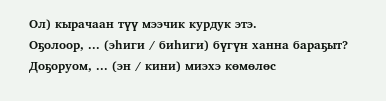Ол) кырачаан түү мээчик курдук этэ.
Оҕолоор, ... (эһиги / биһиги) бүгүн ханна бараҕыт?
Доҕоруом, ... (эн / кини) миэхэ көмөлөс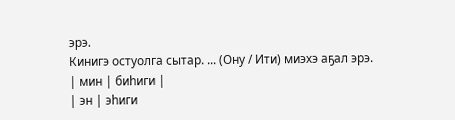эрэ.
Кинигэ остуолга сытар. ... (Ону / Ити) миэхэ аҕал эрэ.
| мин | биһиги |
| эн | эһиги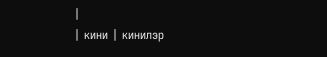|
| кини | кинилэр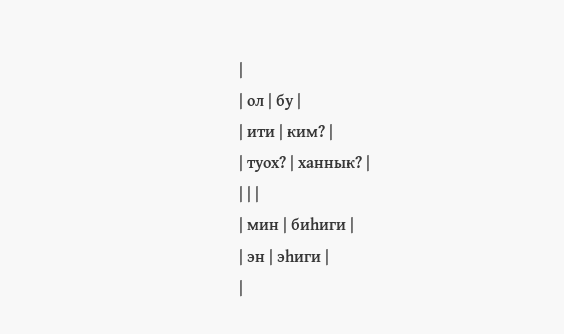|
| ол | бу |
| ити | ким? |
| туох? | ханнык? |
| | |
| мин | биһиги |
| эн | эһиги |
|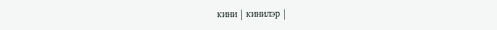кини | кинилэр |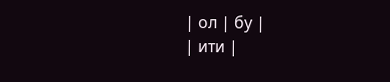| ол | бу |
| ити |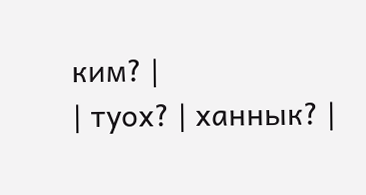ким? |
| туох? | ханнык? |